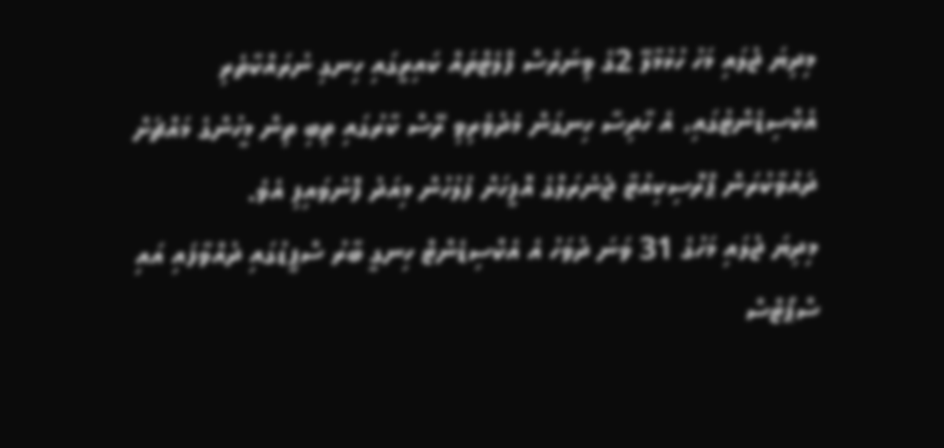މިދިޔަ ޖުލައި މަހު ހުޅުމާލޭ 2ގެ ވިނަރެސް ފްލެޓްތައް ކައިރީގައި ހިނގި ނުރައްކާތެރި އެކްސިޑެންޓުގައި، އެ ހާދިސާ ހިނގަން މެދުވެރިވި ރޭސް ކާރުގައި ތިބި ތިން މީހުންގެ މައްޗަށް ދައުވާކުރަން ޕްރޮސިކިއުޓާ ޖެނެރަލްގެ އޮފީހަށް ފުލުހުން މިއަދު ފޮނުވައިފި އެވެ.
މިދިޔަ ޖުލައި މަހުގެ 31 ވަނަ ދުވަހު އެ އެކްސިޑެންޓް ހިނގީ ބާރު ސްޕީޑުގައި ދުއްވާފައި އައި ސްޕޯޓްސް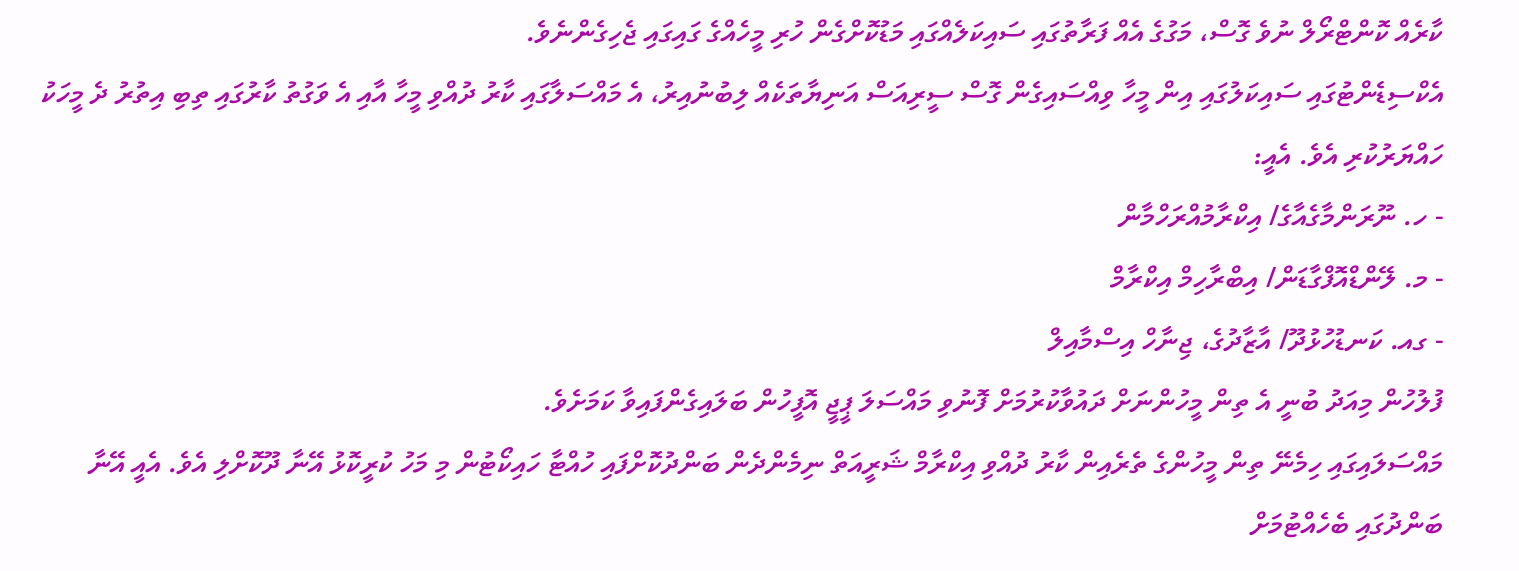ކާރެއް ކޮންޓްރޯލް ނުވެ ގޮސް، މަގުގެ އެއް ފަރާތުގައި ސައިކަލެއްގައި މަޑުކޮށްގެން ހުރި މީހެއްގެ ގައިގައި ޖެހިގެންނެވެ.
އެކްސިޑެންޓުގައި ސައިކަލުގައި އިން މީހާ ވިއްސައިގެން ގޮސް ސީރިއަސް އަނިޔާތަކެއް ލިބުނުއިރު، އެ މައްސަލާގައި ކާރު ދުއްވި މީހާ އާއި އެ ވަގުތު ކާރުގައި ތިބި އިތުރު ދެ މީހަކު ހައްޔަރުކުރި އެވެ. އެއީ:
- ހ. ނޫރަންމާގެއާގެ/ އިކްރާމުއްރަހްމާން
- މ. ލޭންޑްއޮފްގާޑަން/ އިބްރާހިމް އިކްރާމް
- ގއ. ކަނޑުހުޅުދޫ/ އާޒާދުގެ، ޖިނާހް އިސްމާއިލް
ފުލުހުން މިއަދު ބުނީ އެ ތިން މީހުންނަށް ދައުވާކުރުމަށް ފޮނުވި މައްސަލަ ޕީޖީ އޮފީހުން ބަލައިގެންފައިވާ ކަމަށެވެ.
މައްސަލައިގައި ހިމެނޭ ތިން މީހުންގެ ތެރެއިން ކާރު ދުއްވި އިކްރާމް ޝަރީއަތް ނިމެންދެން ބަންދުކޮށްފައި ހުއްޓާ ހައިކޯޓުން މި މަހު ކުރީކޮޅު އޭނާ ދޫކޮށްލި އެވެ. އެއީ އޭނާ ބަންދުގައި ބެހެއްޓުމަށް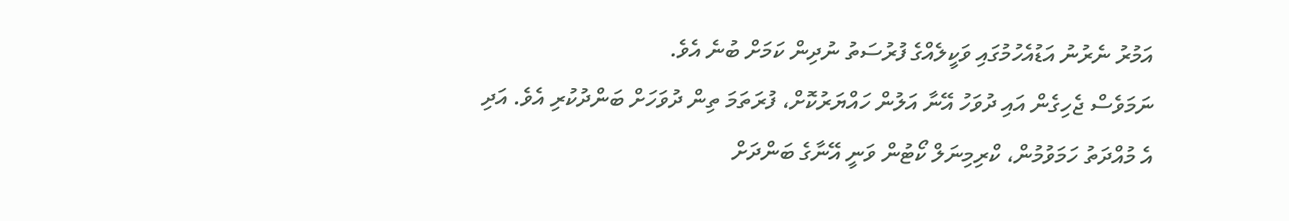އަމުރު ނެރުނު އަޑުއެހުމުގައި ވަކީލެއްގެ ފުރުސަތު ނުދިން ކަމަށް ބުނެ އެވެ.
ނަމަވެސް ޖެހިގެން އައި ދުވަހު އޭނާ އަލުން ހައްޔަރުކޮށް، ފުރަތަމަ ތިން ދުވަހަށް ބަންދުކުރި އެވެ. އަދި އެ މުއްދަތު ހަމަވުމުން، ކްރިމިނަލް ކޯޓުން ވަނީ އޭނާގެ ބަންދަށް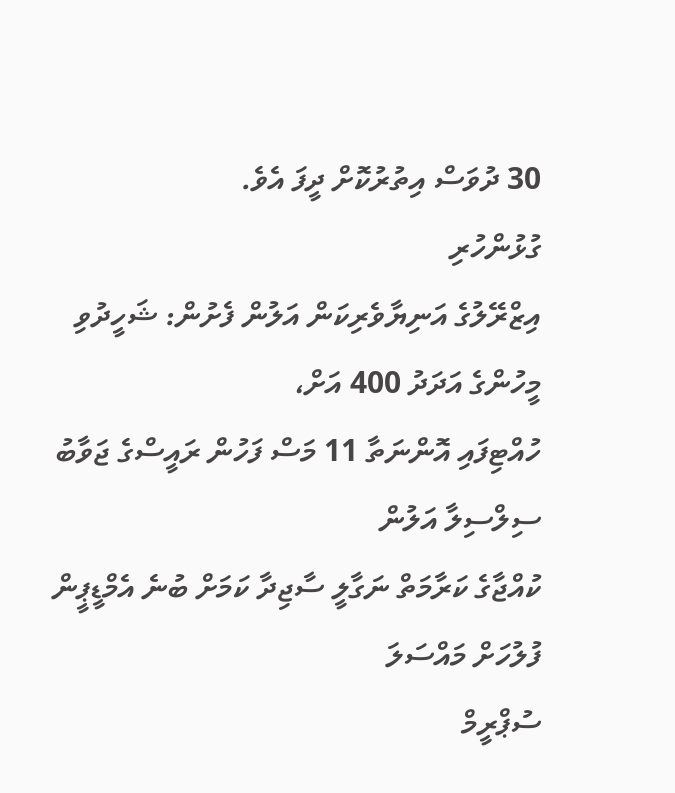30 ދުވަސް އިތުރުކޮށް ދީފަ އެވެ.
ގުޅުންހުރި
އިޒްރޭލުގެ އަނިޔާވެރިކަން އަލުން ފެށުން: ޝަހީދުވި މީހުންގެ އަދަދު 400 އަށް،
ހުއްޓިފައި އޮންނަތާ 11 މަސް ފަހުން ރައީސްގެ ޖަވާބު ސިލްސިލާ އަލުން
ކުއްޖާގެ ކަރާމަތް ނަގާލީ ސާޖިދާ ކަމަށް ބުނެ އެމްޑީޕީން ފުލުހަށް މައްސަލަ
ސުޕްރީމް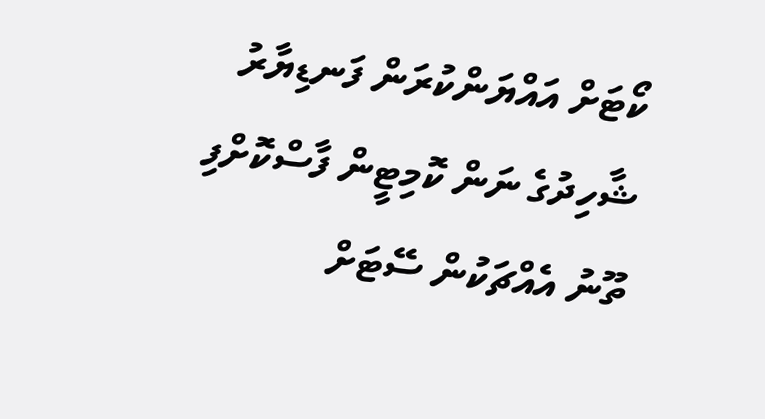ކޯޓަށް އައްޔަންކުރަން ފަނޑިޔާރު ޝާހިދުގެ ނަން ކޮމިޓީން ފާސްކޮށްފި
ތޫނު އެއްޗަކުން ސޭޓަށް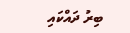ބިރު ދައްކައި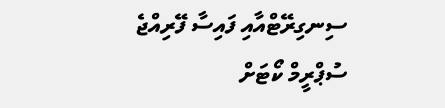ސިނގިރޭޓްއާއި ފައިސާ ފޭރިއްޖެ
ސުޕްރީމް ކޯޓަށް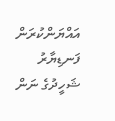އައްޔަންކުރަން ފަނޑިޔާރު ޝަހީދުގެ ނަން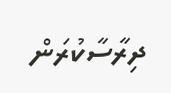ދިރާސާކުރަން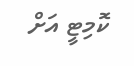ކޮމިޓީ އަށް